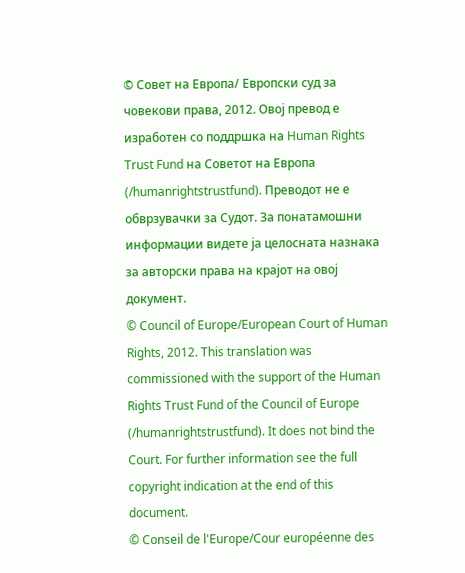© Совет на Европа/ Европски суд за човекови права, 2012. Овој превод е изработен со поддршка на Human Rights Trust Fund на Советот на Европа (/humanrightstrustfund). Преводот не е обврзувачки за Судот. За понатамошни информации видете ја целосната назнака за авторски права на крајот на овој документ.
© Council of Europe/European Court of Human Rights, 2012. This translation was commissioned with the support of the Human Rights Trust Fund of the Council of Europe (/humanrightstrustfund). It does not bind the Court. For further information see the full copyright indication at the end of this document.
© Conseil de l'Europe/Cour européenne des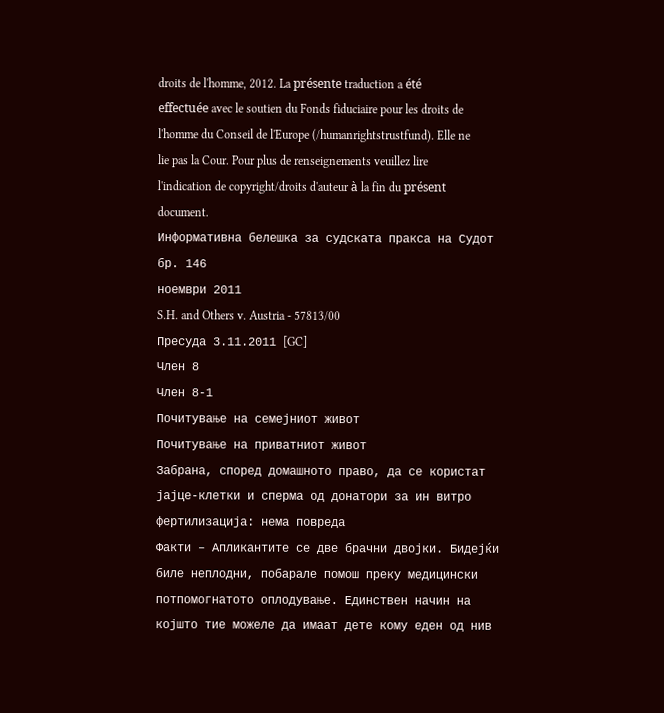droits de l'homme, 2012. La présente traduction a été effectuée avec le soutien du Fonds fiduciaire pour les droits de l'homme du Conseil de l'Europe (/humanrightstrustfund). Elle ne lie pas la Cour. Pour plus de renseignements veuillez lire l'indication de copyright/droits d'auteur à la fin du présent document.
Информативна белешка за судската пракса на Судот бр. 146
ноември 2011
S.H. and Others v. Austria - 57813/00
Пресуда 3.11.2011 [GC]
Член 8
Член 8-1
Почитување на семејниот живот
Почитување на приватниот живот
Забрана, според домашното право, да се користат јајце-клетки и сперма од донатори за ин витро фертилизација: нема повреда
Факти – Апликантите се две брачни двојки. Бидејќи биле неплодни, побарале помош преку медицински потпомогнатото оплодување. Единствен начин на којшто тие можеле да имаат дете кому еден од нив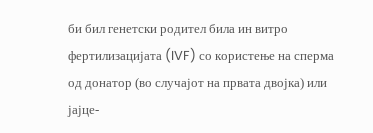би бил генетски родител била ин витро фертилизацијата (IVF) со користење на сперма од донатор (во случајот на првата двојка) или јајце-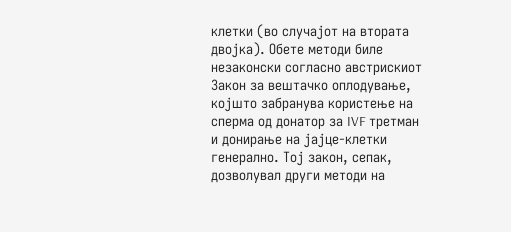клетки (во случајот на втората двојка). Обете методи биле незаконски согласно австрискиот Закон за вештачко оплодување, којшто забранува користење на сперма од донатор за IVF третман и донирање на јајце-клетки генерално. Тој закон, сепак, дозволувал други методи на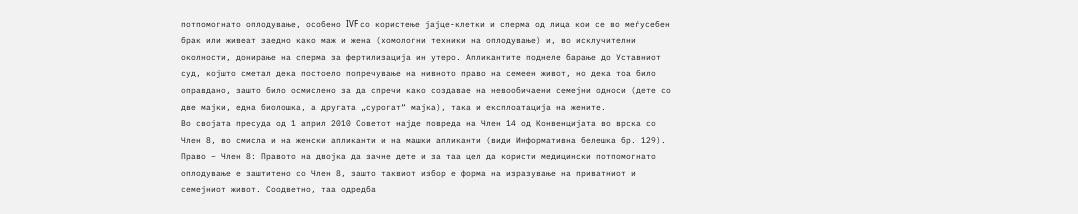потпомогнато оплодување, особено IVF со користење јајце-клетки и сперма од лица кои се во меѓусебен брак или живеат заедно како маж и жена (хомологни техники на оплодување) и, во исклучителни околности, донирање на сперма за фертилизација ин утеро. Апликантите поднеле барање до Уставниот суд, којшто сметал дека постоело попречување на нивното право на семеен живот, но дека тоа било оправдано, зашто било осмислено за да спречи како создавае на невообичаени семејни односи (дете со две мајки, една биолошка, а другата „сурогат“ мајка), така и експлоатација на жените.
Во својата пресуда од 1 април 2010 Советот најде повреда на Член 14 од Конвенцијата во врска со Член 8, во смисла и на женски апликанти и на машки апликанти (види Информативна белешка бр. 129).
Право – Член 8: Правото на двојка да зачне дете и за таа цел да користи медицински потпомогнато оплодување е заштитено со Член 8, зашто таквиот избор е форма на изразување на приватниот и семејниот живот. Соодветно, таа одредба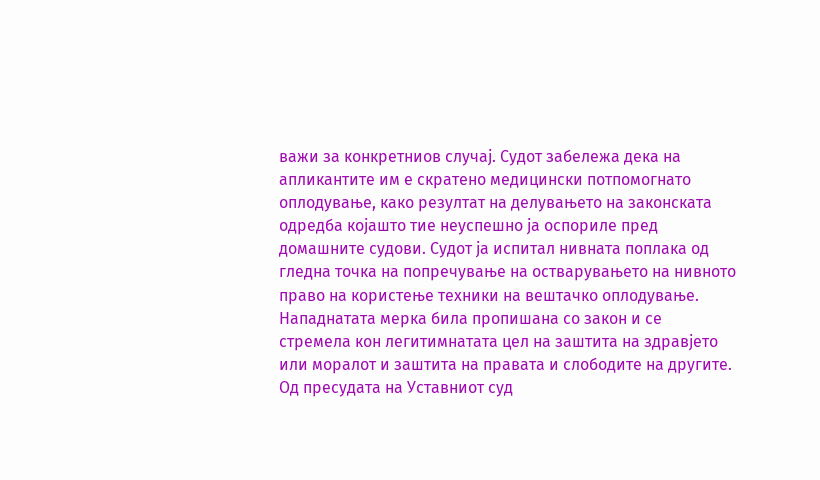важи за конкретниов случај. Судот забележа дека на апликантите им е скратено медицински потпомогнато оплодување, како резултат на делувањето на законската одредба којашто тие неуспешно ја оспориле пред домашните судови. Судот ја испитал нивната поплака од гледна точка на попречување на остварувањето на нивното право на користење техники на вештачко оплодување. Нападнатата мерка била пропишана со закон и се стремела кон легитимнатата цел на заштита на здравјето или моралот и заштита на правата и слободите на другите. Од пресудата на Уставниот суд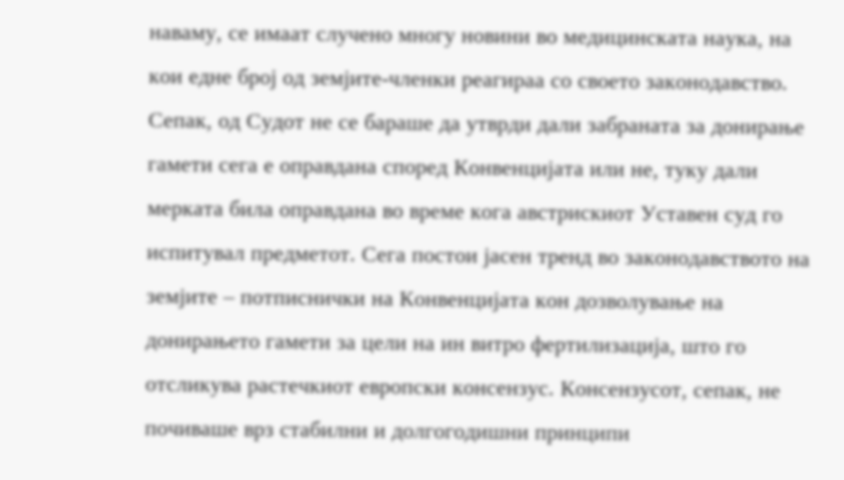наваму, се имаат случено многу новини во медицинската наука, на кои едне број од земјите-членки реагираа со своето законодавство. Сепак, од Судот не се бараше да утврди дали забраната за донирање гамети сега е оправдана според Конвенцијата или не, туку дали мерката била оправдана во време кога австрискиот Уставен суд го испитувал предметот. Сега постои јасен тренд во законодавството на земјите – потписнички на Конвенцијата кон дозволување на донирањето гамети за цели на ин витро фертилизација, што го отсликува растечкиот европски консензус. Консензусот, сепак, не почиваше врз стабилни и долгогодишни принципи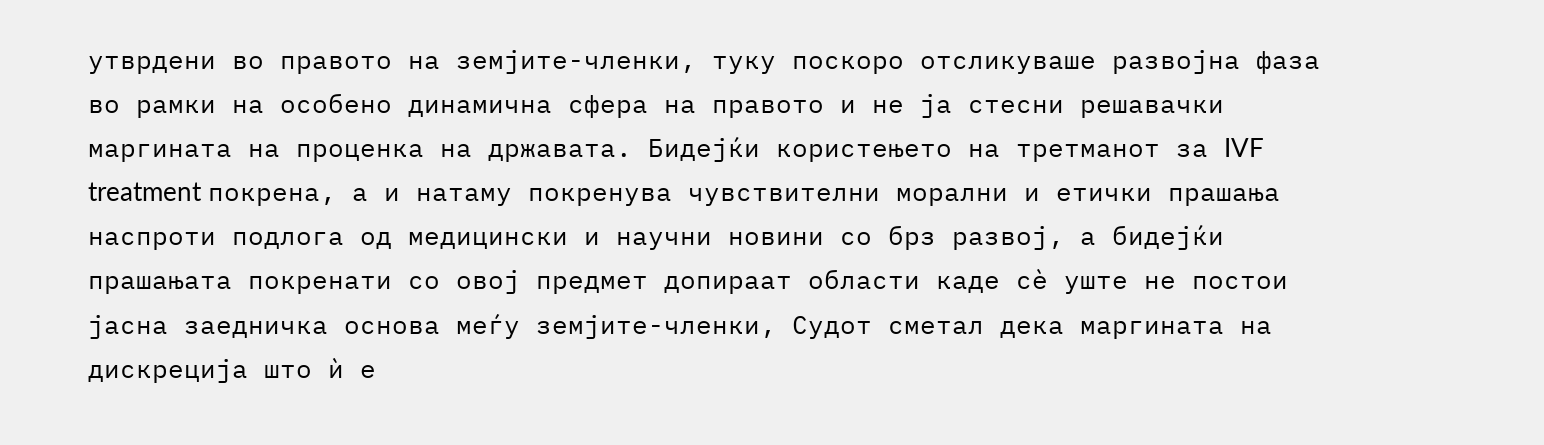утврдени во правото на земјите-членки, туку поскоро отсликуваше развојна фаза во рамки на особено динамична сфера на правото и не ја стесни решавачки маргината на проценка на државата. Бидејќи користењето на третманот за IVF treatment покрена, а и натаму покренува чувствителни морални и етички прашања наспроти подлога од медицински и научни новини со брз развој, а бидејќи прашањата покренати со овој предмет допираат области каде сè уште не постои јасна заедничка основа меѓу земјите-членки, Судот сметал дека маргината на дискреција што ѝ е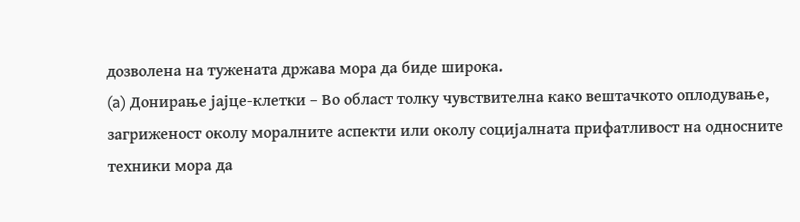дозволена на тужената држава мора да биде широка.
(a) Донирање јајце-клетки – Во област толку чувствителна како вештачкото оплодување, загриженост околу моралните аспекти или околу социјалната прифатливост на односните техники мора да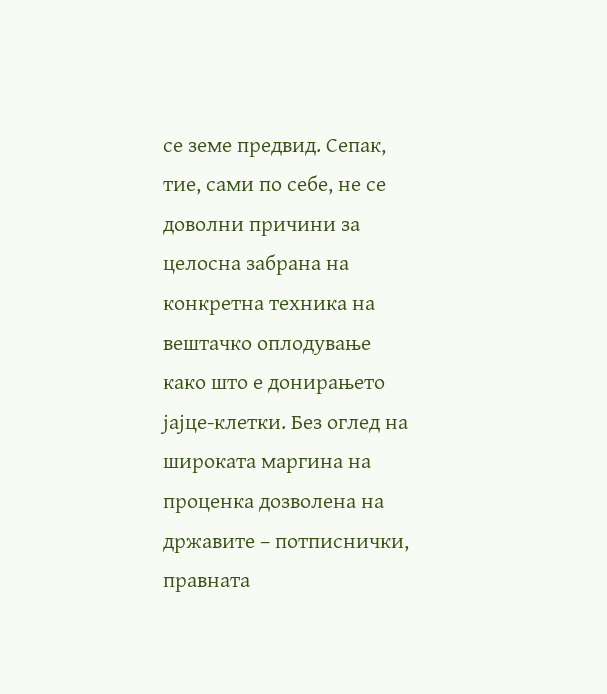се земе предвид. Сепак, тие, сами по себе, не се доволни причини за целосна забрана на конкретна техника на вештачко оплодување како што е донирањето јајце-клетки. Без оглед на широката маргина на проценка дозволена на државите – потписнички, правната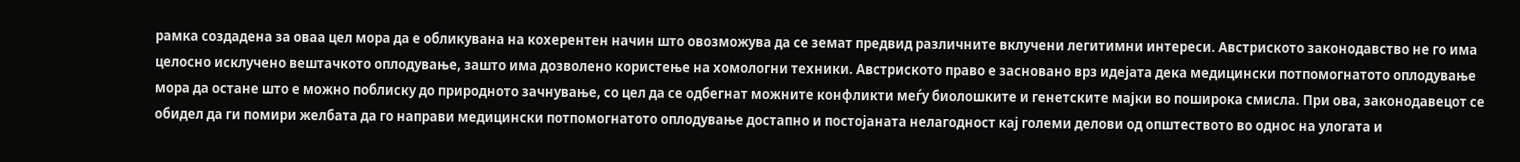рамка создадена за оваа цел мора да е обликувана на кохерентен начин што овозможува да се земат предвид различните вклучени легитимни интереси. Австриското законодавство не го има целосно исклучено вештачкото оплодување, зашто има дозволено користење на хомологни техники. Австриското право е засновано врз идејата дека медицински потпомогнатото оплодување мора да остане што е можно поблиску до природното зачнување, со цел да се одбегнат можните конфликти меѓу биолошките и генетските мајки во поширока смисла. При ова, законодавецот се обидел да ги помири желбата да го направи медицински потпомогнатото оплодување достапно и постојаната нелагодност кај големи делови од општеството во однос на улогата и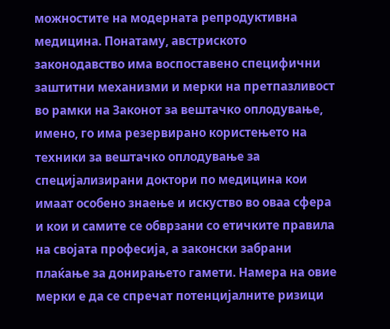можностите на модерната репродуктивна медицина. Понатаму, австриското законодавство има воспоставено специфични заштитни механизми и мерки на претпазливост во рамки на Законот за вештачко оплодување, имено, го има резервирано користењето на техники за вештачко оплодување за специјализирани доктори по медицина кои имаат особено знаење и искуство во оваа сфера и кои и самите се обврзани со етичките правила на својата професија, а законски забрани плаќање за донирањето гамети. Намера на овие мерки е да се спречат потенцијалните ризици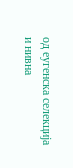од еугенска селекција и нивна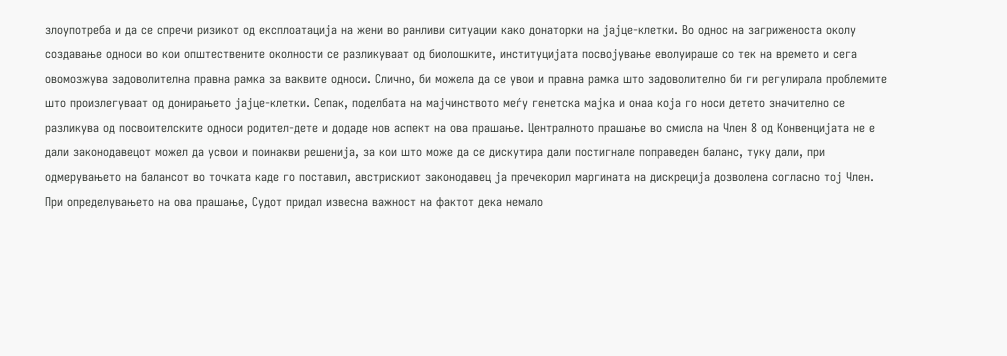злоупотреба и да се спречи ризикот од експлоатација на жени во ранливи ситуации како донаторки на јајце-клетки. Во однос на загриженоста околу создавање односи во кои општествените околности се разликуваат од биолошките, институцијата посвојување еволуираше со тек на времето и сега овомозжува задоволителна правна рамка за ваквите односи. Слично, би можела да се увои и правна рамка што задоволително би ги регулирала проблемите што произлегуваат од донирањето јајце-клетки. Сепак, поделбата на мајчинството меѓу генетска мајка и онаа која го носи детето значително се разликува од посвоителските односи родител-дете и додаде нов аспект на ова прашање. Централното прашање во смисла на Член 8 од Конвенцијата не е дали законодавецот можел да усвои и поинакви решенија, за кои што може да се дискутира дали постигнале поправеден баланс, туку дали, при одмерувањето на балансот во точката каде го поставил, австрискиот законодавец ја пречекорил маргината на дискреција дозволена согласно тој Член. При определувањето на ова прашање, Судот придал извесна важност на фактот дека немало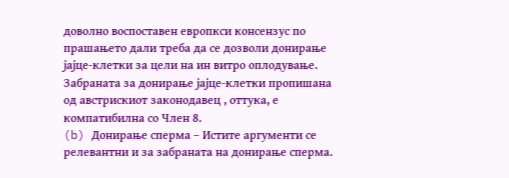доволно воспоставен европкси консензус по прашањето дали треба да се дозволи донирање јајце-клетки за цели на ин витро оплодување. Забраната за донирање јајце-клетки пропишана од австрискиот законодавец , оттука, е компатибилна со Член 8.
(b) Донирање сперма – Истите аргументи се релевантни и за забраната на донирање сперма.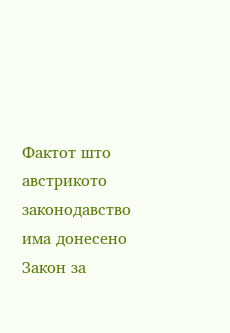Фактот што австрикото законодавство има донесено Закон за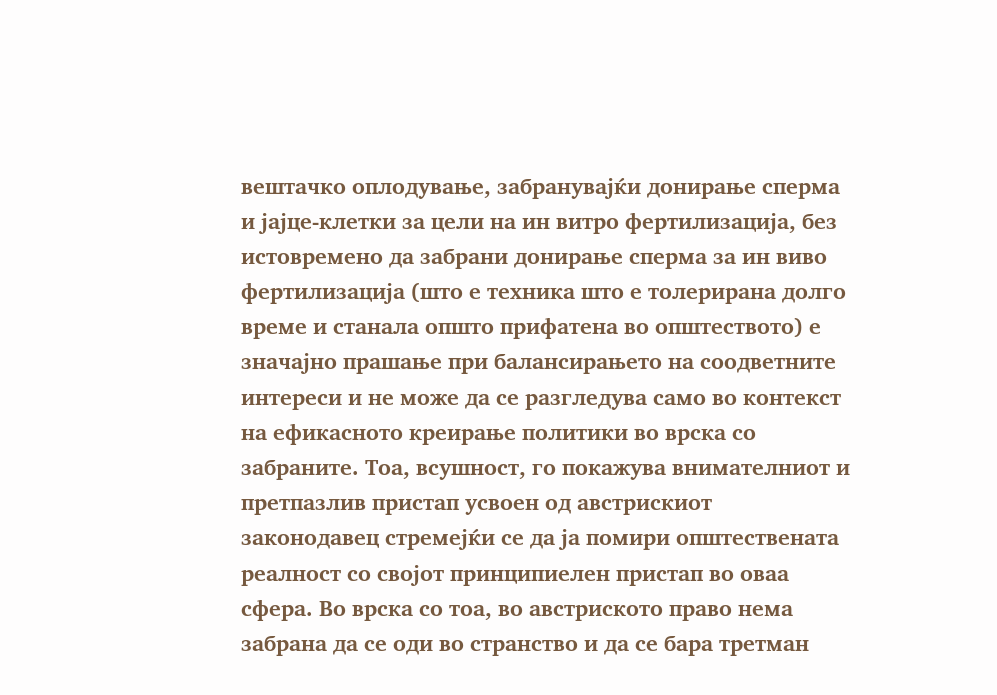вештачко оплодување, забранувајќи донирање сперма и јајце-клетки за цели на ин витро фертилизација, без истовремено да забрани донирање сперма за ин виво фертилизација (што е техника што е толерирана долго време и станала општо прифатена во општеството) е значајно прашање при балансирањето на соодветните интереси и не може да се разгледува само во контекст на ефикасното креирање политики во врска со забраните. Тоа, всушност, го покажува внимателниот и претпазлив пристап усвоен од австрискиот законодавец стремејќи се да ја помири општествената реалност со својот принципиелен пристап во оваа сфера. Во врска со тоа, во австриското право нема забрана да се оди во странство и да се бара третман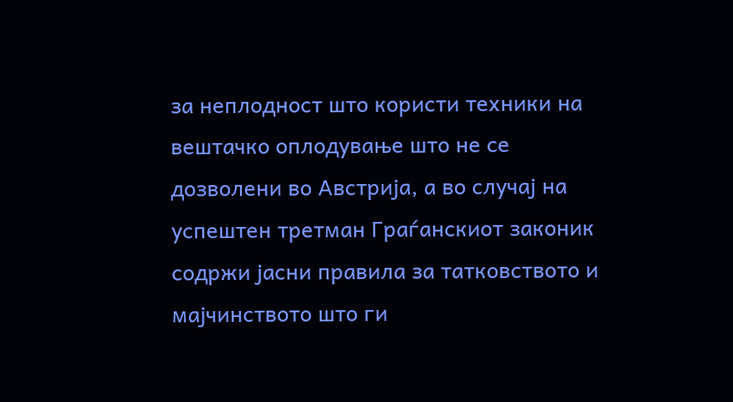за неплодност што користи техники на вештачко оплодување што не се дозволени во Австрија, а во случај на успештен третман Граѓанскиот законик содржи јасни правила за татковството и мајчинството што ги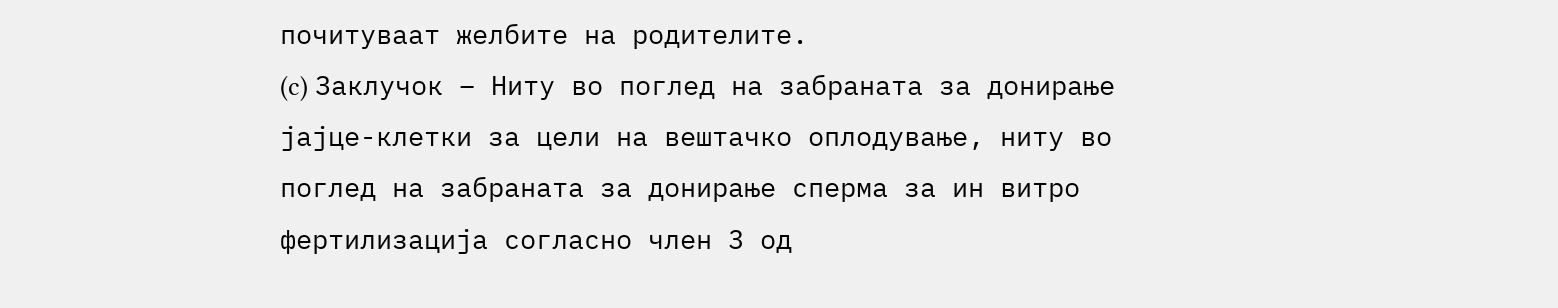почитуваат желбите на родителите.
(c) Заклучок – Ниту во поглед на забраната за донирање јајце-клетки за цели на вештачко оплодување, ниту во поглед на забраната за донирање сперма за ин витро фертилизација согласно член 3 од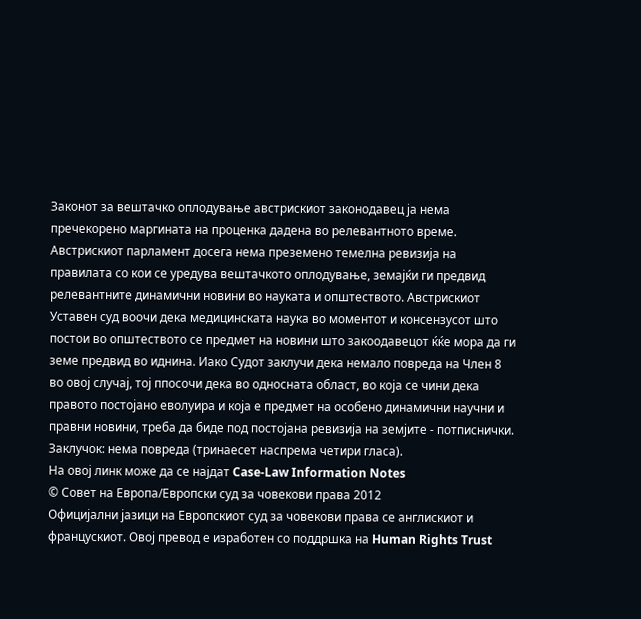Законот за вештачко оплодување австрискиот законодавец ја нема пречекорено маргината на проценка дадена во релевантното време.
Австрискиот парламент досега нема преземено темелна ревизија на правилата со кои се уредува вештачкото оплодување, земајќи ги предвид релевантните динамични новини во науката и општеството. Австрискиот Уставен суд воочи дека медицинската наука во моментот и консензусот што постои во општеството се предмет на новини што закоодавецот ќќе мора да ги земе предвид во иднина. Иако Судот заклучи дека немало повреда на Член 8 во овој случај, тој ппосочи дека во односната област, во која се чини дека правото постојано еволуира и која е предмет на особено динамични научни и правни новини, треба да биде под постојана ревизија на земјите - потписнички.
Заклучок: нема повреда (тринаесет наспрема четири гласа).
На овој линк може да се најдат Case-Law Information Notes
© Совет на Европа/Европски суд за човекови права 2012
Официјални јазици на Европскиот суд за човекови права се англискиот и францускиот. Овој превод е изработен со поддршка на Human Rights Trust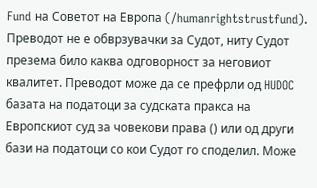Fund на Советот на Европа (/humanrightstrustfund). Преводот не е обврзувачки за Судот, ниту Судот презема било каква одговорност за неговиот квалитет. Преводот може да се префрли од HUDOC базата на податоци за судската пракса на Европскиот суд за човекови права () или од други бази на податоци со кои Судот го споделил. Може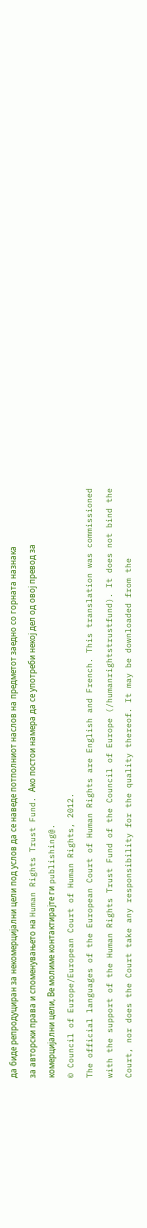да биде репродуциран за некомерцијални цели под услов да се наведе потполниот наслов на предметот заедно со горната назнака за авторски права и споменувањето на Human Rights Trust Fund. Ако постои намера да се употреби некој дел од овој превод за комерцијални цели, Ве молиме контактирајте ги publishing@.
© Council of Europe/European Court of Human Rights, 2012.
The official languages of the European Court of Human Rights are English and French. This translation was commissioned with the support of the Human Rights Trust Fund of the Council of Europe (/humanrightstrustfund). It does not bind the Court, nor does the Court take any responsibility for the quality thereof. It may be downloaded from the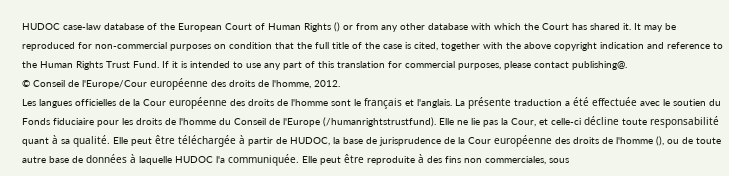HUDOC case-law database of the European Court of Human Rights () or from any other database with which the Court has shared it. It may be reproduced for non-commercial purposes on condition that the full title of the case is cited, together with the above copyright indication and reference to the Human Rights Trust Fund. If it is intended to use any part of this translation for commercial purposes, please contact publishing@.
© Conseil de l'Europe/Cour européenne des droits de l'homme, 2012.
Les langues officielles de la Cour européenne des droits de l'homme sont le français et l'anglais. La présente traduction a été effectuée avec le soutien du Fonds fiduciaire pour les droits de l'homme du Conseil de l'Europe (/humanrightstrustfund). Elle ne lie pas la Cour, et celle-ci décline toute responsabilité quant à sa qualité. Elle peut être téléchargée à partir de HUDOC, la base de jurisprudence de la Cour européenne des droits de l'homme (), ou de toute autre base de données à laquelle HUDOC l'a communiquée. Elle peut être reproduite à des fins non commerciales, sous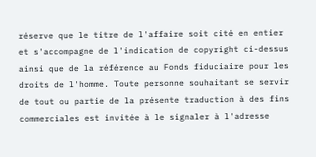réserve que le titre de l'affaire soit cité en entier et s'accompagne de l'indication de copyright ci-dessus ainsi que de la référence au Fonds fiduciaire pour les droits de l'homme. Toute personne souhaitant se servir de tout ou partie de la présente traduction à des fins commerciales est invitée à le signaler à l'adresse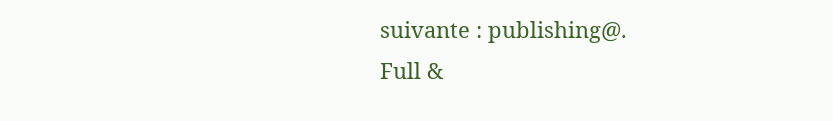suivante : publishing@.
Full &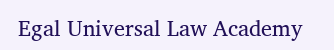Egal Universal Law Academy